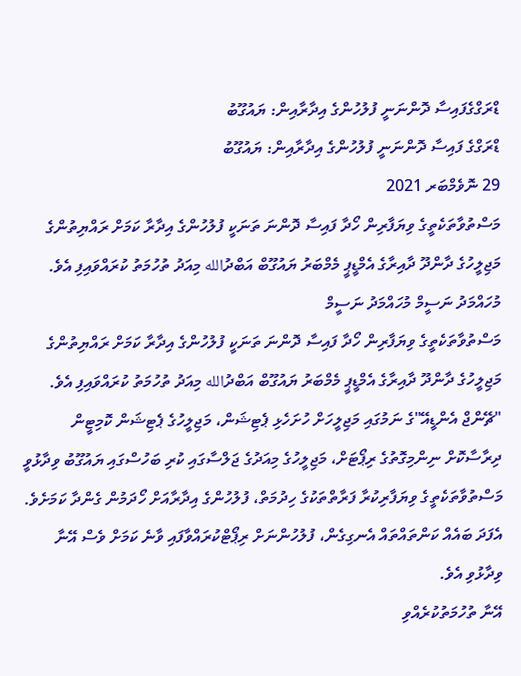ޑްރަގްގެފައިސާ ދޮންނަނީ ފުލުހުންގެ އިދާރާއިން: ޔައުގޫބު
ޑްރަގްގެ ފައިސާ ދޮންނަނީ ފުލުހުންގެ އިދާރާއިން: ޔައުގޫބު
29 ނޮވެމްބަރ 2021
މަސްތުވާތަކެތީގެ ވިޔަފާރިން ހޯދާ ފައިސާ ދޮންނަ ތަނަކީ ފުލުހުންގެ އިދާރާ ކަމަށް ރައްޔިތުންގެ މަޖިލީހުގެ ދާންދޫ ދާއިރާގެ އެމްޑީޕީ މެމްބަރު ޔައުގޫބް އަބްދުالله މިއަދު ތުހުމަތު ކުރައްވައިފި އެވެ.
މުހައްމަދު ނަސީމް މުހައްމަދު ނަސީމް
މަސްތުވާތަކެތީގެ ވިޔަފާރިން ހޯދާ ފައިސާ ދޮންނަ ތަނަކީ ފުލުހުންގެ އިދާރާ ކަމަށް ރައްޔިތުންގެ މަޖިލީހުގެ ދާންދޫ ދާއިރާގެ އެމްޑީޕީ މެމްބަރު ޔައުގޫބް އަބްދުالله މިއަދު ތުހުމަތު ކުރައްވައިފި އެވެ.
"ޗޭންޖް އެންޑީއޭ"ގެ ނަމުގައި މަޖިލީހަށް ހުށަހެޅި ޕެޓިޝަން، މަޖިލީހުގެ ޕެޓިޝަން ކޮމިޓީން ދިރާސާކޮށް ނިންމިގޮތުގެ ރިޕޯޓަށް، މަޖިލީހުގެ މިއަދުގެ ޖަލްސާގައި ކުރި ބަހުސްގައި ޔައުގޫބު ވިދާޅުވީ މަސްތުވާތަކެތީގެ ވިޔަފާރިކުރާ ފަރާތްތަކުގެ ހިދުމަތް، ފުލުހުންގެ އިދާރާއަށް ހޯދަމުން ގެންދާ ކަމަށެވެ. އެފަދަ ބައެއް ކަންތައްތައް އެނގިގެން، ފުލުހުންނަށް ރިޕޯޓްކުރައްވާފައި ވާނެ ކަމަށް ވެސް އޭނާ ވިދާޅުވި އެވެ.
އޭނާ ތުހުމަތުކުރެއްވި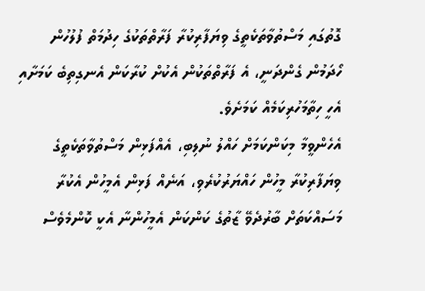ގޮތުގައި މަސްތުވާތަކެތީގެ ވިޔަފާރިކުރާ ފަރާތްތަކުގެ ހިދުމަތް ފުލުހުން ހޯދަމުން ގެންދަނީ، އެ ފަރާތްތަކުން އެކުށް ކުރާކަން އެނގިތިބެ ކަމަށާއި އެހީ ހިތާމަހުރިކަމެއް ކަމަށެވެ.
އެހެންވީމާ މިކަންކަމަށް ހައްލު ނުލިބި، އެއްފަޅިން މަސްތުވާތަކެތީގެ ވިޔަފާރިކުރާ މީހުން ހައްޔަރުކުރެވި، އަނެއް ފަޅިން އެމީހުން އެކުރާ މަސައްކަތަށް ބާރުދެވޭ ޒާތުގެ ކަންކަން އެމީހުންނާ އެކީ ކޮންމެވެސް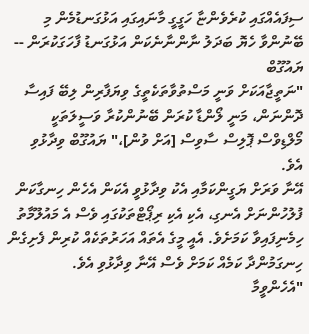ސިފައެއްގައި ކުރެވެންޏާ ހަގީގީ މާނައިގައި އަޅުގަނޑުމެން މި ބޭނުންވާ ހެޔޮ ބަދަލު ނާންނާނެކަން އަޅުގަނޑު ފާހަގަކުރަން -- ޔައުގޫބް
"ނަތީޖާއަކަށް ވަނީ މަސްތުވާތަކެތީގެ ވިޔަފާރިން ލިބޭ ފައިސާ ދޮންނަން، މަނީ ލޯންޑާ ކުރަން ބޭނުންކުރާ ވަސީލަތަކީ މޯލްޑިވްސް ޕޮލިސް ސާވިސް [އަށް ވުން]،" ޔައުގޫބް ވިދާޅުވި އެވެ.
އޭނާ ވަރަށް ޔަގީންކަމާއި އެކު ވިދާޅުވީ އެކަން އެހެން ހިނގާކަން ފުލުހުންނަށް އެނގި، އެކި އެކި ރިޕޯޓްތަކުގައި ވެސް އެ މައުލޫމާތު ހިމެނިފައިވާ ކަމަށެވެ. އެއީ މީގެ އެތައް އަހަރުތަކެއް ކުރިން ފެށިގެން ހިނގަމުންދާ ކަމެއް ކަމަށް ވެސް އޭނާ ވިދާޅުވި އެވެ.
"އެހެންވީމާ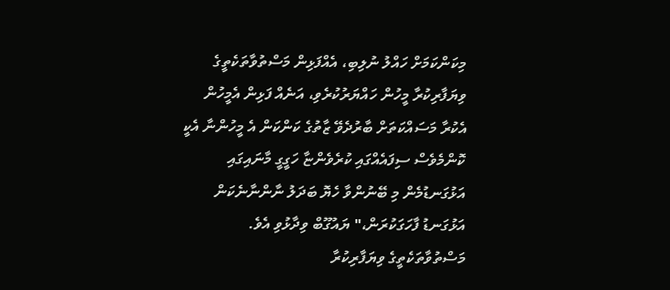މިކަންކަމަށް ހައްލު ނުލިބި، އެއްފަޅިން މަސްތުވާތަކެތީގެ ވިޔަފާރިކުރާ މީހުން ހައްޔަރުކުރެވި، އަނެއް ފަޅިން އެމީހުން އެކުރާ މަސައްކަތަށް ބާރުދެވޭ ޒާތުގެ ކަންކަން އެ މީހުންނާ އެކީ ކޮންމެވެސް ސިފައެއްގައި ކުރެވެންޏާ ހަގީގީ މާނައިގައި އަޅުގަނޑުމެން މި ބޭނުންވާ ހެޔޮ ބަދަލު ނާންނާނެކަން އަޅުގަނޑު ފާހަގަކުރަން،" ޔައުގޫބް ވިދާޅުވި އެވެ.
މަސްތުވާތަކެތީގެ ވިޔަފާރިކުރާ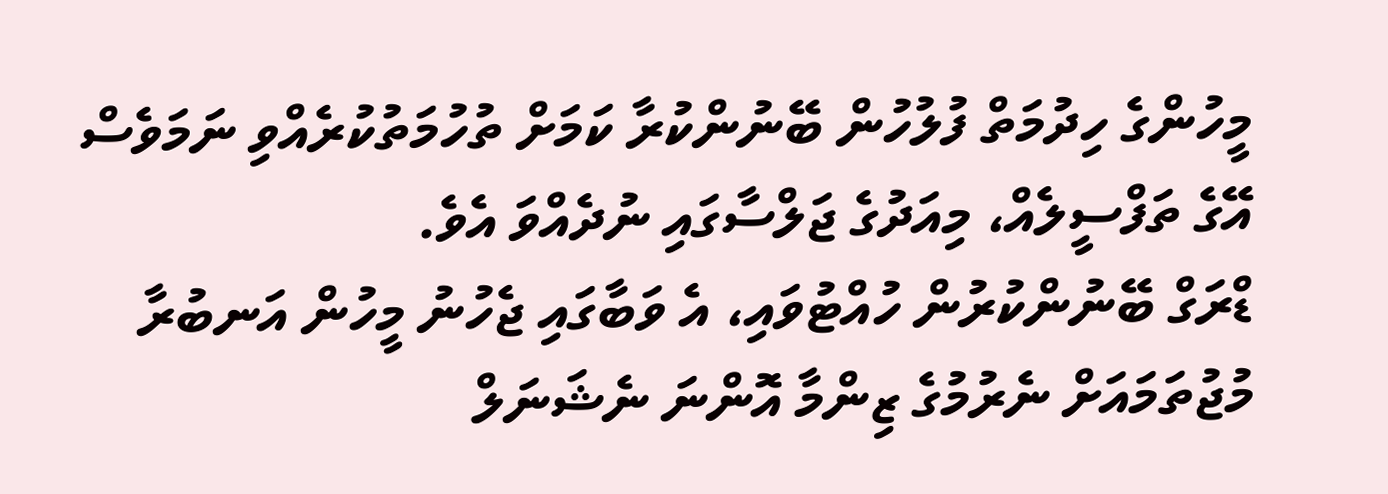މީހުންގެ ހިދުމަތް ފުލުހުން ބޭނުންކުރާ ކަމަށް ތުހުމަތުކުރެއްވި ނަމަވެސް އޭގެ ތަފްސީލެއް، މިއަދުގެ ޖަލްސާގައި ނުދެއްވަ އެވެ.
ޑްރަގް ބޭނުންކުރުން ހުއްޓުވައި، އެ ވަބާގައި ޖެހުނު މީހުން އަނބުރާ މުޖުތަމައަށް ނެރުމުގެ ޒިންމާ އޮންނަ ނެޝަނަލް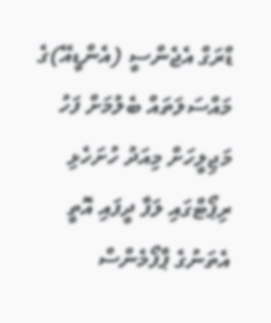ޑްރަގް އެޖެންސީ (އެންޑީއޭ)ގެ މައްސަލަތައް ބެލުމަށް ފަހު މަޖިލީހަށް މިއަދު ހުށަހެޅި ރިޕޯޓްގައި ލަފާ ދީފައި އޮތީ އެތަނުގެ ޕާފޯމެންސް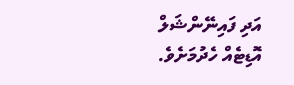އަދި ފައިނޭންޝަލް އޮޑިޓެއް ހެދުމަށެވެ.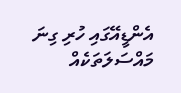އެންޑީއޭގައި ހުރި ގިނަ މައްސަލަތަކެއް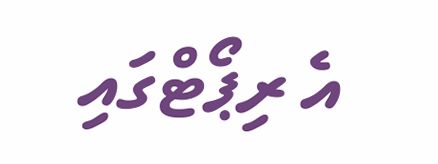އެ ރިޕޯޓްގައި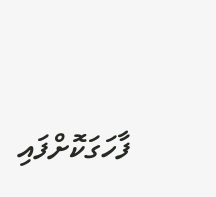ފާހަގަކޮށްފައި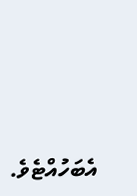އެބަހުއްޓެވެ.